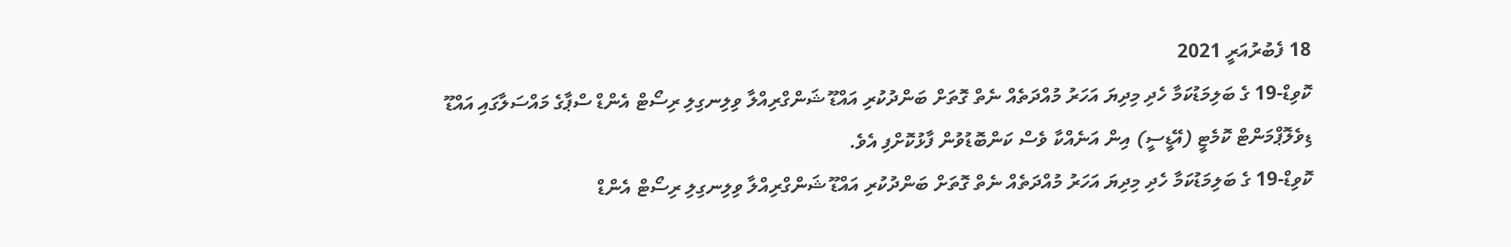18 ފެބުރުއަރީ 2021
ކޮވިޑް-19 ގެ ބަލިމަޑުކަމާ ހެދި މިދިޔަ އަހަރު މުއްދަތެއް ނެތް ގޮތަށް ބަންދުކުރި އައްޑޫ ޝަންގްރިއްލާ ވިލިނގިލި ރިސޯޓް އެންޑް ސްޕާގެ މައްސަލާގައި އައްޑޫ ޑިވެލޮޕްމަންޓް ކޮމެޓީ (އޭޑީސީ) އިން އަނެއްކާ ވެސް ކަންބޮޑުވުން ފާޅުކޮށްފި އެވެ.
ކޮވިޑް-19 ގެ ބަލިމަޑުކަމާ ހެދި މިދިޔަ އަހަރު މުއްދަތެއް ނެތް ގޮތަށް ބަންދުކުރި އައްޑޫ ޝަންގްރިއްލާ ވިލިނގިލި ރިސޯޓް އެންޑް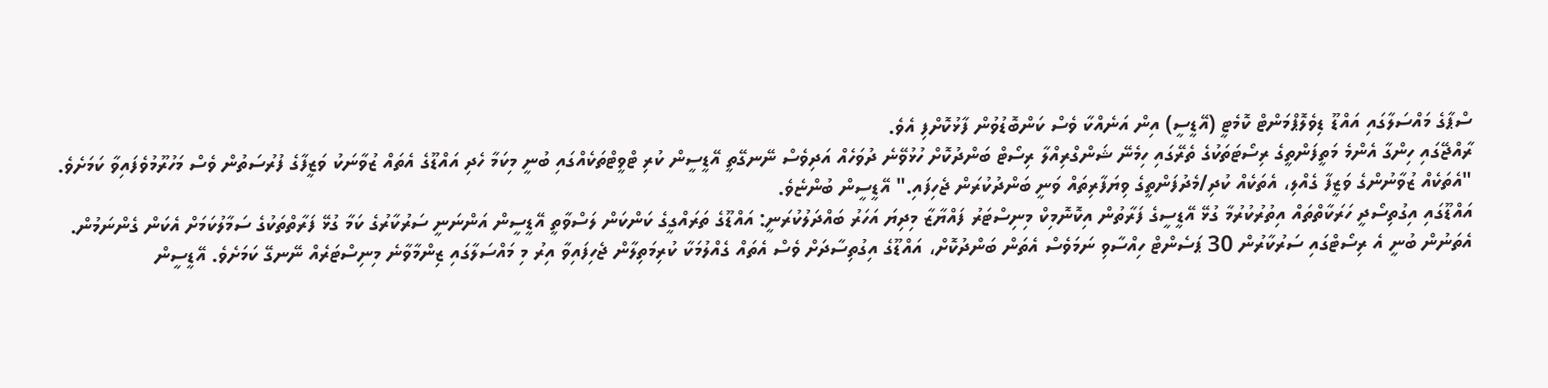ސްޕާގެ މައްސަލާގައި އައްޑޫ ޑިވެލޮޕްމަންޓް ކޮމެޓީ (އޭޑީސީ) އިން އަނެއްކާ ވެސް ކަންބޮޑުވުން ފާޅުކޮށްފި އެވެ.
ރާއްޖޭގައި ހިންގާ އެންމެ މަތީފަންތީގެ ރިސޯޓަތަކުގެ ތެރޭގައި ހިމެނޭ ޝަންގްރިއްލާ ރިސޯޓް ބަންދުކޮށް ހުޅުވޭނެ ދުވަހެއް އަދިވެސް ނޭނގޭތީ އޭޑީސީން ކުރި ޓްވީޓްތަކެއްގައި ބުނީ މިކަމާ ހެދި އައްޑޫގެ އެތައް ޒުވާނަކު ވަޒީފާގެ ފުރުސަތުން ވެސް މަހުރޫމުވެފައިވާ ކަމަށެވެ.
"އެތަކެއް ޒުވާނުންގެ ވަޒީފާ ގެއްލި، އެތަކެއް ކުދި/މެދުފަންތީގެ ވިޔަފާރިތައް ވަނީ ބަންދުކުރަން ޖެހިފައި." އޭޑީސީން ބުންޏެވެ.
އައްޑޫގައި އިގުތިސޯދީ ހަރަކާތްތައް އިތުރުކުރުމާ ގުޅޭ އޭޑީސީގެ ފަރާތުން އިކޮނޮމިކް މިނިސްޓަރު ފައްޔާޒާ މިދިޔަ އަހަރު ބައްދަލުކުރަނީ: އައްޑޫގެ ތަރައްގީގެ ކަންކަން ލަސްވާތީ އޭޑީސީން އަންނަނީ ސަރުކާރުގެ ކަމާ ގުޅޭ ފަރާތްތަކުގެ ސަމާލުކަމަށް އެކަން ގެންނަމުން.
އެތަނުން ބުނީ އެ ރިސޯޓްގައި ސަރުކާރުން 30 ޕަސެންޓް ހިއްސާވި ނަމަވެސް އެތަން ބަންދުކޮށް، އައްޑޫގެ އިގުތިސާދަށް ވެސް އެތައް ގެއްލުމަކާ ކުރިމަތިލާން ޖެހިފައިވާ އިރު މި މައްސަލާގައި ޒިންމާވާނެ މިނިސްޓަރެއް ނޭނގޭ ކަމަށެވެ. އޭޑީސީން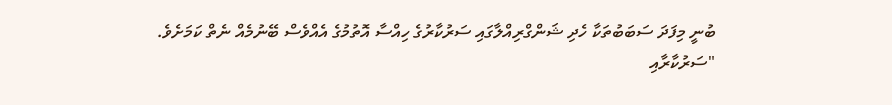ބުނީ މިފަދަ ސަބަބުތަކާ ހެދި ޝަންގްރިއްލާގައި ސަރުކާރުގެ ހިއްސާ އޮތުމުގެ އެއްވެސް ބޭނުމެއް ނެތް ކަމަށެވެ.
"ސަރުކާރާއި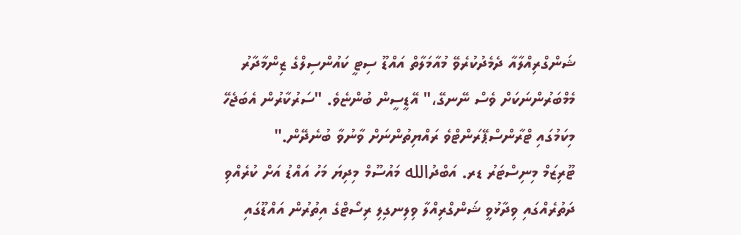ޝަންގްރިއްލާއާ ދެމެދުކުރެވޭ މުއާމަލާތް އައްޑޫ ސިޓީ ކައުންސިލްގެ ޒިންމާދާރު މެމްބަރުންނަކަށް ވެސް ނޭނގޭ،" އޭޑީސީން ބުންޏެވެ. "ސަރުކާރުން އެބަޖެހޭ މިކަމުގައި ޓްރާންސްޕޭރަންޓްވެ ރައްޔިތުންނަށް ވާނުވާ ބުނެދޭން."
ޓޫރިޒަމް މިނިސްޓަރު ޑރ. އަބްދުالله މައުސޫމް މިދިޔަ މަހު އައްޑު އަށް ކުރެއްވި ދަތުރެއްގައި ވިދާޅުވީ ޝަންގްރިއްލާ ވިލިނގިލި ރިސޯޓްގެ އިތުރުން އައްޑޫގައި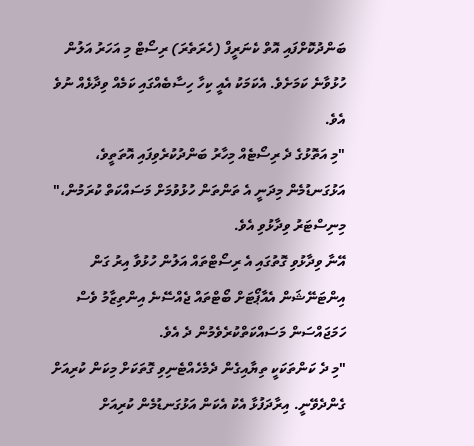ބަންދުކޮށްފައި އޮތް ކެނަރީފް (ހެރަތެރަ) ރިސޯޓް މި އަހަރު އަލުން ހުޅުވާނެ ކަމަށެވެ. އެކަމަކު އެއީ ކިހާ ހިސާބެއްގައި ކަމެއް ވިދާޅެއް ނުވެ އެވެ.
"މި އަތޮޅުގެ ދެ ރިސޯޓެއް މިހާރު ބަންދުކުރެވިފައި އޮތަތީވެ، އަޅުގަނޑުމެން މިދަނީ އެ ތަންތަން ހުޅުވުމަށް މަސައްކަތް ކުރަމުން،" މިނިސްޓަރު ވިދާޅުވި އެވެ.
އޭނާ ވިދާޅުވި ގޮތުގައި އެ ރިސޯޓްތައް އަލުން ހުޅުވާ އިރު ގަން އިންޓަނޭޝަން އެއާޕޯޓަށް ބޯޓްތައް ޖެއްސޭނެ އިންތިޒާމު ވެސް ހަމަޖައްސަން މަސައްކަތްކުރެވެމުން ދެ އެވެ.
"މި ދެ ކަންތަކަކީ ތިޔާއިގެން ދެމެހެއްޓެނިވި ގޮތަކަށް މިކަން ކުރިއަށް ގެންދެވޭނީ. އިރާދަފުޅާ އެކު އެކަން އަޅުގަނޑުމެން ކުރިއަށް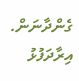ގެންދާނަން. އިރާދަފުޅު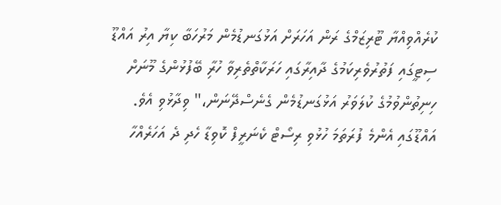ކުރެއްވިއްޔާ ޓޫރިޒަމްގެ ރަން އަހަރަށް އަޅުގަނޑުމެން މަރުހަބާ ކިޔާ އިރު އައްޑޫ ސިޓީގައި ފަތުރުވެރިކަމުގެ ދާއިރާގައި ހަރަކާތްތެރިވާ ހުރިާ ބޭފުޅުންގެ މޫނަށް ހިނިތުންވުމުގެ ކުލަވަރު އަޅުގަނޑުމެން ގެނެސްދޭނަން،" ވިދާޅުވި އެވެ.
އައްޑޫގައި އެންމެ ފުރަތަމަ ހުޅުވި ރިސޯޓް ކެނަރީފް ކޮވިޑާ ހެދި ދެ އަހަރެއްހާ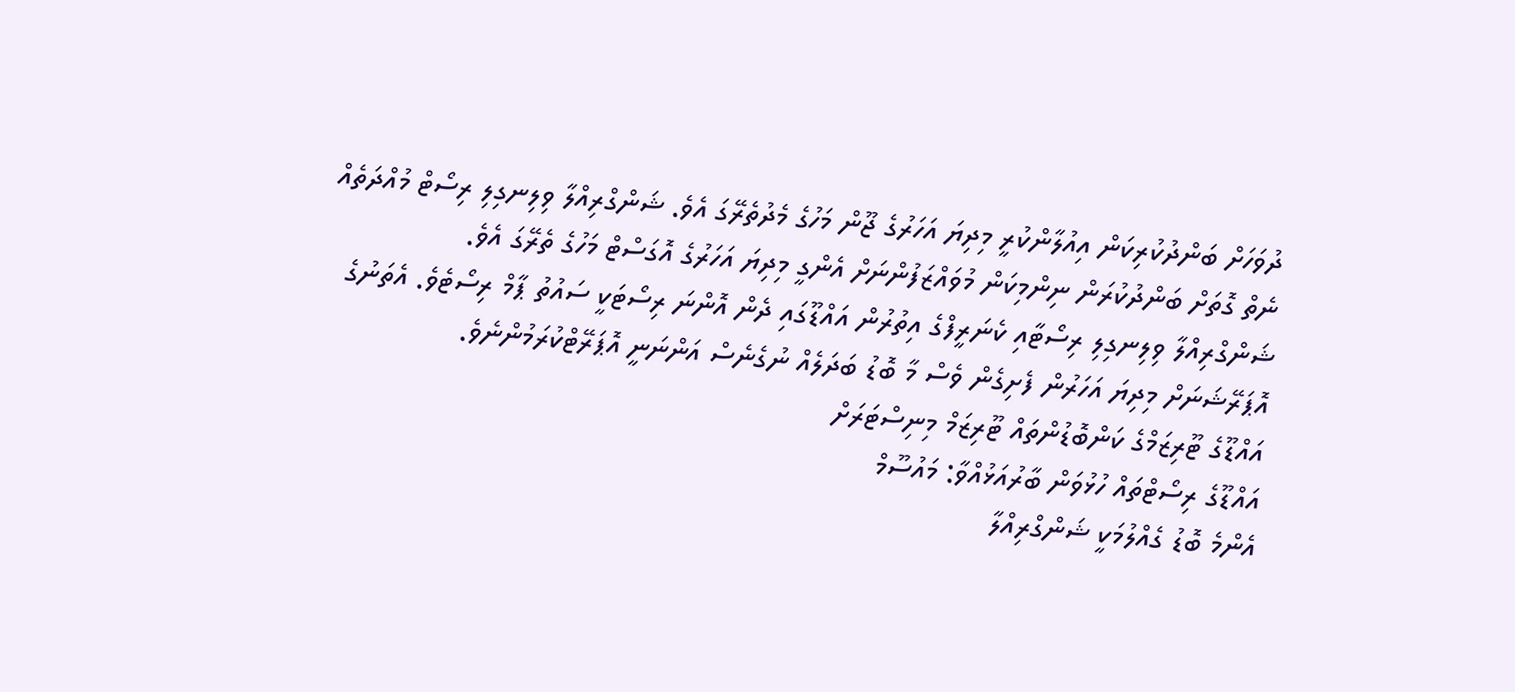ދުވަހަށް ބަންދުކުރިކަން އިއުލާންކުރީ މިދިޔަ އަހަރުގެ ޖޫން މަހުގެ މެދުތެރޭގަ އެވެ. ޝަންގްރިއްލާ ވިލިނގިލި ރިސޯޓް މުއްދަތެއް ނެތް ގޮތަށް ބަންދުކުރަން ނިންމިކަން މުވައްޒަފުންނަށް އެންގީ މިދިޔަ އަހަރުގެ އޮގަސްޓް މަހުގެ ތެރޭގަ އެވެ.
ޝަންގްރިއްލާ ވިލިނގިލި ރިސޯޓާއި ކެނަރީފްގެ އިތުރުން އައްޑޫގައި ދެން އޮންނަ ރިސޯޓަކީ ސައުތު ޕާމް ރިސޯޓެވެ. އެތަނުގެ އޮޕަރޭޝަނަށް މިދިޔަ އަހަރުން ފެށިގެން ވެސް މާ ބޮޑު ބަދަލެއް ނުގެނެސް އަންނަނީ އޮޕަރޭޓްކުރަމުންނެވެ.
އައްޑޫގެ ޓޫރިޒަމްގެ ކަންބޮޑުންތައް ޓޫރިޒަމް މިނިސްޓަރަށް
އައްޑޫގެ ރިސޯޓްތައް ހުޅުވަން ބާރުއަޅުއްވާ: މައުސޫމް
އެންމެ ބޮޑު ގެއްލުމަކީ ޝަންގްރިއްލާ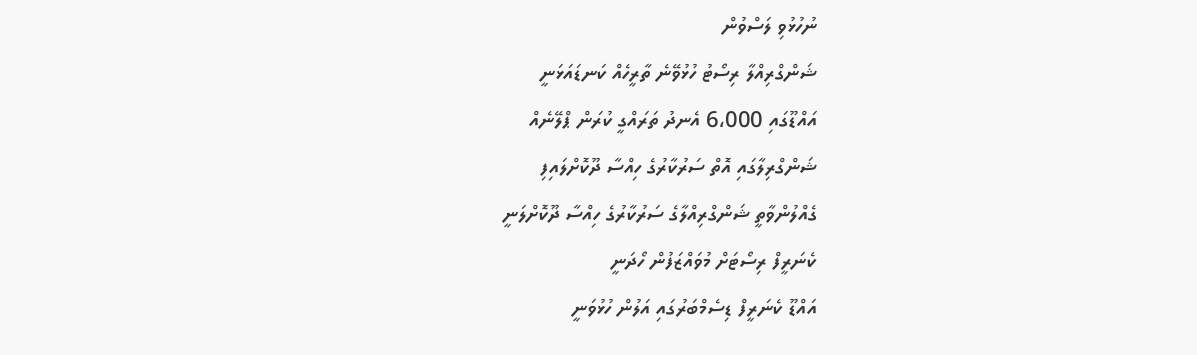ނުހުޅުވި ލަސްވުން
ޝަންގްރިއްލާ ރިސޯޓު ހުޅުވޭނެ ތާރީހެއް ކަނޑައަޅަނީ
އައްޑޫގައި 6،000 އެނދު ތަރައްގީ ކުރަން ޕްލޭނެއް
ޝަންގްރިލާގައި އޮތް ސަރުކާރުގެ ހިއްސާ ދޫކޮށްލައިފި
ގެއްލުންވާތީ ޝަންގްރިއްލާގެ ސަރުކާރުގެ ހިއްސާ ދޫކޮށްލަނީ
ކެނަރީފް ރިސޯޓަށް މުވައްޒަފުން ހޯދަނީ
އައްޑޫ ކެނަރީފް ޑިސެމްބަރުގައި އަލުން ހުޅުވަނީ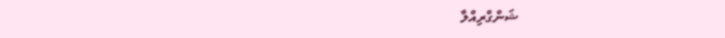ޝަންގްރިއްލާ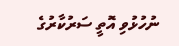ނުހުޅުވި އޮތީ ސަރުކާރުގެ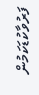ފަރުވާކުޑަކަމުން